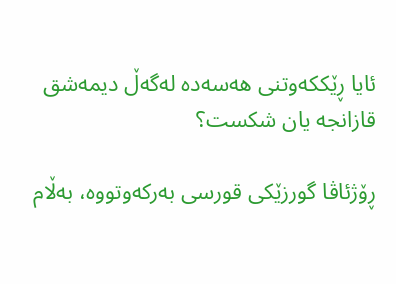ئایا ڕێککەوتنی هەسەدە لەگەڵ دیمەشق قازانجە یان شکست؟

ڕۆژئاڤا گورزێکی قورسی بەرکەوتووە، بەڵام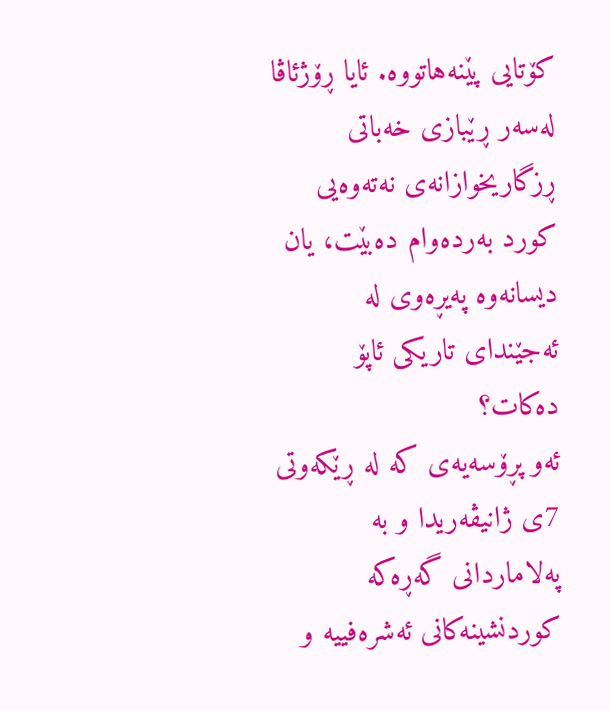کۆتایی پێنەهاتووە. ئایا ڕۆژئاڤا لەسەر ڕێبازی خەباتی ڕزگاریخوازانەی نەتەوەیی کورد بەردەوام دەبێت، یان دیسانەوە پەیڕەوی لە ئەجێندای تاریکی ئاپۆ دەکات؟
ئەو پڕۆسەیەی کە لە ڕێکەوتی 7ی ژانیڤەریدا و بە پەلاماردانی گەڕەکە کوردنشینەکانی ئەشرەفییە و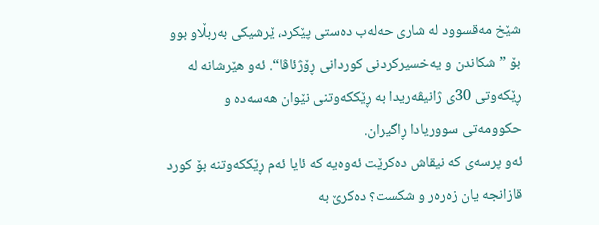شێخ مەقسوود لە شاری حەلەب دەستی پێکرد، ێرشیکی بەربڵاو بوو بۆ ”شکاندن و یەخسیرکردنی کوردانی ڕۆژئاڤا“. ئەو هێرشانە لە ڕێکەوتی 30ی ژانیڤەریدا بە ڕێککەوتنی نێوان هەسەدە و حکوومەتی سووریادا ڕاگیران.
ئەو پرسەی کە نیقاش دەکرێت ئەوەیە کە ئایا ئەم ڕێککەوتنە بۆ کورد قازانجە یان زەرەر و شکست؟ دەکرێ بە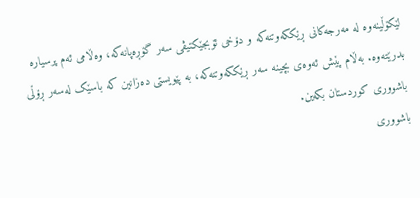لێکۆڵینەوە لە مەرجەکانی ڕێککەوتنەکە و دۆخی ئۆبجێکتیڤی سەر گۆڕەپانەکە، وەڵامی ئەم پرسیارە بدرێتەوە. بەڵام پێش ئەوەی بچینە سەر ڕێککەوتنەکە، بە پێویستی دەزانین کە باسێک لەسەر ڕۆڵی باشووری کوردستان بکەین.
باشووری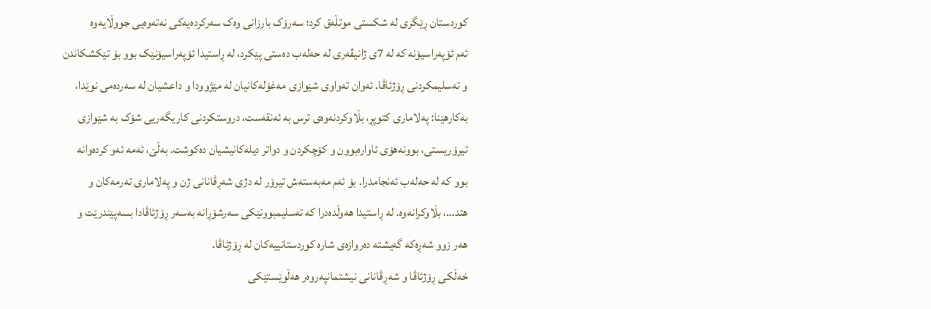کوردستان ڕێگری لە شکستی موتڵەق کرد؛ سەرۆک بارزانی وەک سەرکردەیەکی نەتەوەیی جووڵایەوە
ئەم ئۆپەراسیۆنە کە لە 7ی ژانیڤەری لە حەلەب دەستی پێکرد، لە ڕاستیدا ئۆپەراسیۆنێک بوو بۆ تێکشکاندن و تەسلیمکردنی ڕۆژئاڤا. ئەوان تەواوی شێوازی مەغۆلەکانیان لە مێژوودا و داعشیان لە سەردەمی نوێدا، بەکارهێنا: پەلاماری کتوپڕ، بڵاوکردنەوەی ترس بە ئەنقەست، دروستکردنی کاریگەریی شۆک بە شێوازی تیرۆریستی، بوونەهۆی ئاوارەبوون و کۆچکردن و دواتر دیلەکانیشیان دەکوشت. بەڵێ، ئەمە ئەو کردەوانە بوو کە لە حەلەب ئەنجامدرا. بۆ ئەم مەبەستەش تیرۆر لە دژی شەڕڤانانی ژن و پەلاماری تەرمەکان و هتد…، بڵاوکرانەوە. لە ڕاستیدا هەوڵدەدرا کە تەسلیمبوونێکی سەرشۆڕانە بەسەر ڕۆژئاڤادا بسەپێندرێت و هەر زوو شەڕەکە گەیشتە دەروازەی شارە کوردستانییەکان لە ڕۆژئاڤا.
خەڵکی ڕۆژئاڤا و شەڕڤانانی نیشتمانپەروەر هەڵوێستێکی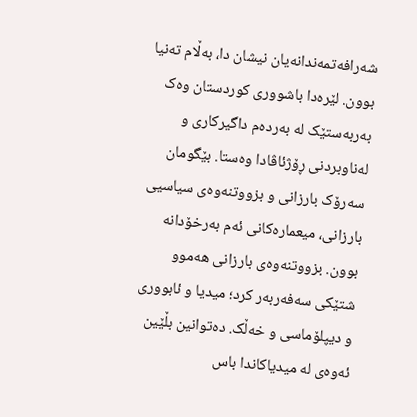شەرافەتمەندانەیان نیشان دا، بەڵام تەنیا بوون. لێرەدا باشووری کوردستان وەک بەربەستێک لە بەردەم داگیرکاری و لەناوبردنی ڕۆژئاڤادا وەستا. بێگومان سەرۆک بارزانی و بزووتنەوەی سیاسیی بارزانی، میعمارەکانی ئەم بەرخۆدانە بوون. بزووتنەوەی بارزانی هەموو شتێکی سەفەربەر کرد؛ میدیا و ئابووری و دیپلۆماسی و خەڵک. دەتوانین بڵێین ئەوەی لە میدیاکاندا باس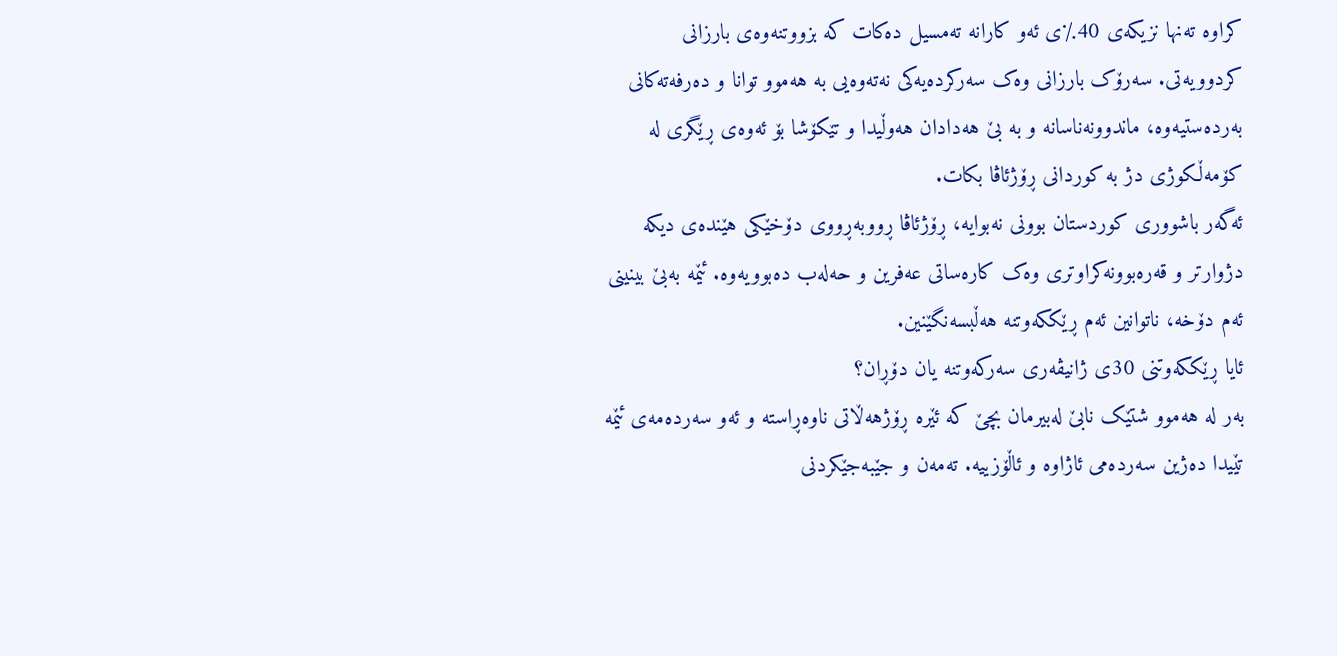کراوە تەنها نزیکەی 40٪ی ئەو کارانە تەمسیل دەکات کە بزووتنەوەی بارزانی کردوویەتی. سەرۆک بارزانی وەک سەرکردەیەکی نەتەوەیی بە هەموو توانا و دەرفەتەکانی بەردەستیەوە، ماندوونەناسانە و بە بێ هەدادان هەوڵیدا و تێکۆشا بۆ ئەوەی ڕێگری لە کۆمەڵکوژی دژ بە کوردانی ڕۆژئاڤا بکات.
ئەگەر باشووری کوردستان بوونی نەبوایە، ڕۆژئاڤا ڕووبەڕووی دۆخێکی هێندەی دیکە دژوارتر و قەرەبوونەکراوتری وەک کارەساتی عەفرین و حەلەب دەبوویەوە. ئێمە بەبێ بینینی ئەم دۆخە، ناتوانین ئەم ڕێککەوتنە هەڵبسەنگێنین.
ئایا ڕێککەوتنی 30ی ژانیڤەری سەرکەوتنە یان دۆڕان؟
بەر لە هەموو شتێک نابێ لەبیرمان بچێ کە ئێرە ڕۆژهەڵاتی ناوەڕاستە و ئەو سەردەمەی ئێمە تێیدا دەژین سەردەمی ئاژاوە و ئاڵۆزییە. تەمەن و جێبەجێکردنی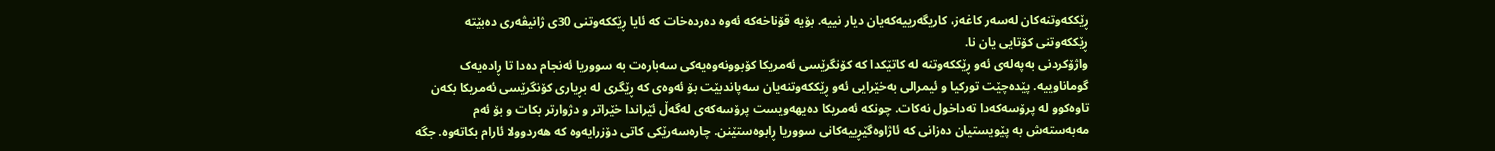ڕێککەوتنەکان لەسەر کاغەز، کاریگەرییەکەیان دیار نییە. بۆیە قۆناخەکە ئەوە دەردەخات کە ئایا ڕێککەوتنی 30ی ژانیڤەری دەبێتە ڕێککەوتنی کۆتایی یان نا.
واژۆکردنی بەپەلەی ئەو ڕێککەوتنە لە کاتێکدا کە کۆنگرێسی ئەمریکا کۆبوونەوەیەکی سەبارەت بە سووریا ئەنجام دەدا تا ڕادەیەک گوماناوییە. پێدەچێت تورکیا و ئیمرالی بەخێرایی ئەو ڕێککەوتنەیان سەپاندبێت بۆ ئەوەی کە ڕێگری لە بڕیاری کۆنگرێسی ئەمریکا بکەن تاوەکوو لە پرۆسەکەدا تەداخول نەکات. چونکە ئەمریکا دەیهەویست پرۆسەکەی لەگەڵ ئێراندا خێراتر و دژوارتر بکات و بۆ ئەم مەبەستەش بە پێویستیان دەزانی کە ئاژاوەگێڕییەکانی سووریا ڕابوەستێنن. چارەسەرێکی کاتی دۆزرایەوە کە هەردوولا ئارام بکاتەوە. جگە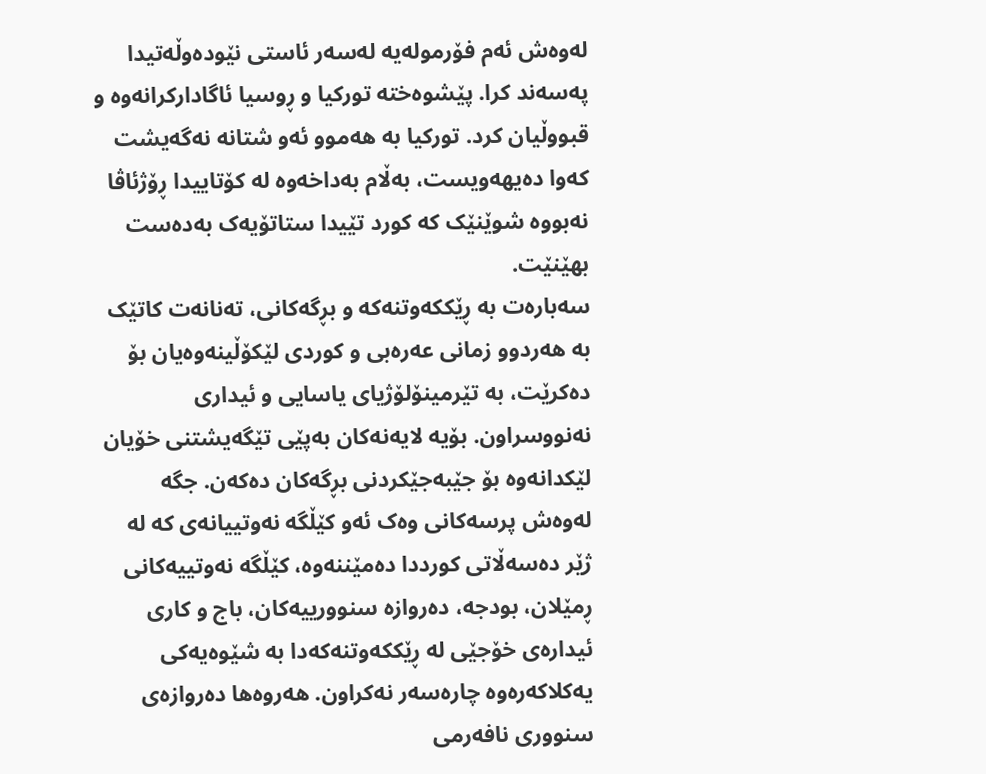لەوەش ئەم فۆرمولەیە لەسەر ئاستی نێودەوڵەتیدا پەسەند کرا. پێشوەختە تورکیا و ڕوسیا ئاگادارکرانەوە و قبووڵیان کرد. تورکیا بە هەموو ئەو شتانە نەگەیشت کەوا دەیهەویست، بەڵام بەداخەوە لە کۆتاییدا ڕۆژئاڤا نەبووە شوێنێک کە کورد تێیدا ستاتۆیەک بەدەست بهێنێت.
سەبارەت بە ڕێککەوتنەکە و بڕگەکانی، تەنانەت کاتێک بە هەردوو زمانی عەرەبی و کوردی لێکۆڵینەوەیان بۆ دەکرێت، بە تێرمینۆلۆژیای یاسایی و ئیداری نەنووسراون. بۆیە لایەنەکان بەپێی تێگەیشتنی خۆیان لێکدانەوە بۆ جێبەجێکردنی بڕگەکان دەکەن. جگە لەوەش پرسەکانی وەک ئەو کێڵگە نەوتییانەی کە لە ژێر دەسەڵاتی کورددا دەمێننەوە، کێڵگە نەوتییەکانی ڕمێلان، بودجە، دەروازە سنوورییەکان، باج و کاری ئیدارەی خۆجێی لە ڕێککەوتنەکەدا بە شێوەیەکی یەکلاکەرەوە چارەسەر نەکراون. هەروەها دەروازەی سنووری نافەرمی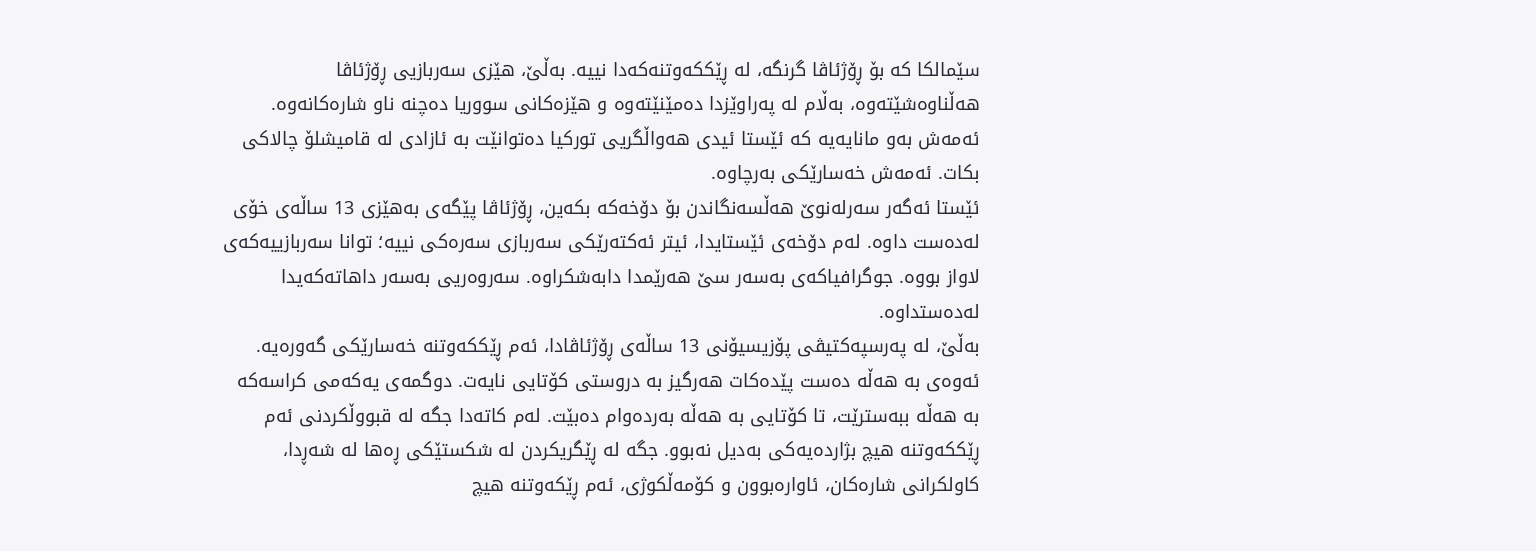سێمالکا کە بۆ ڕۆژئاڤا گرنگە، لە ڕێککەوتنەکەدا نییە. بەڵێ، هێزی سەربازیی ڕۆژئاڤا هەڵناوەشێتەوە، بەڵام لە پەراوێزدا دەمێنێتەوە و هێزەکانی سووریا دەچنە ناو شارەکانەوە. ئەمەش بەو مانایەیە کە ئێستا ئیدی هەواڵگریی تورکیا دەتوانێت بە ئازادی لە قامیشلۆ چالاکی بکات. ئەمەش خەسارێکی بەرچاوە.
ئێستا ئەگەر سەرلەنوێ هەڵسەنگاندن بۆ دۆخەکە بکەین، ڕۆژئاڤا پێگەی بەهێزی 13 ساڵەی خۆی لەدەست داوە. لەم دۆخەی ئێستایدا، ئیتر ئەکتەرێکی سەربازی سەرەکی نییە؛ توانا سەربازییەکەی لاواز بووە. جوگرافیاکەی بەسەر سێ هەرێمدا دابەشکراوە. سەروەریی بەسەر داهاتەکەیدا لەدەستداوە.
بەڵێ، لە پەرسپەکتیڤی پۆزیسیۆنی 13 ساڵەی ڕۆژئاڤادا، ئەم ڕێککەوتنە خەسارێکی گەورەیە. ئەوەی بە هەڵە دەست پێدەکات هەرگیز بە دروستی کۆتایی نایەت. دوگمەی یەکەمی کراسەکە بە هەڵە ببەسترێت، تا کۆتایی بە هەڵە بەردەوام دەبێت. لەم کاتەدا جگە لە قبووڵکردنی ئەم ڕێککەوتنە هیچ بژاردەیەکی بەدیل نەبوو. جگە لە ڕێگریکردن لە شکستێکی ڕەها لە شەڕدا، کاولکرانی شارەکان، ئاوارەبوون و کۆمەڵکوژی، ئەم ڕێکەوتنە هیچ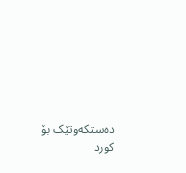دەستکەوتێک بۆ کورد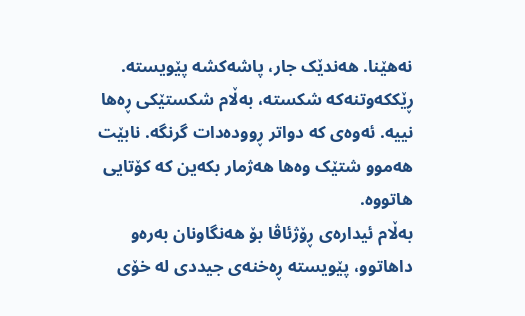نەهێنا. هەندێک جار، پاشەکشە پێویستە. ڕێککەوتنەکە شکستە، بەڵام شکستێکی ڕەها نییە. ئەوەی کە دواتر ڕوودەدات گرنگە. نابێت هەموو شتێک وەها هەژمار بکەین کە کۆتایی هاتووە.
بەڵام ئیدارەی ڕۆژئاڤا بۆ هەنگاونان بەرەو داهاتوو، پێویستە ڕەخنەی جیددی لە خۆی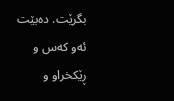بگرێت. دەبێت ئەو کەس و ڕێکخراو و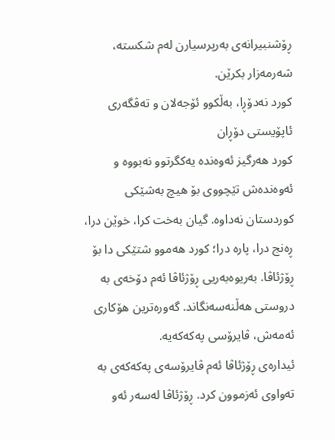ڕۆشنبیرانەی بەرپرسیارن لەم شکستە، شەرمەزار بکرێن.
کورد نەدۆڕا، بەڵکوو ئۆجەلان و تەڤگەری ئاپۆیستی دۆڕان
کورد هەرگیز ئەوەندە یەکگرتوو نەبووە و ئەوەندەش تێچووی بۆ هیچ بەشێکی کوردستان نەداوە. گیان بەخت کرا، خوێن درا، ڕەنج درا، پارە درا؛ کورد هەموو شتێکی دا بۆ ڕۆژئاڤا. بەریوەبەریی ڕۆژئاڤا ئەم دۆخەی بە دروستی هەڵنەسەنگاند. گەورەترین هۆکاری ئەمەش، ڤایرۆسی پەکەکەیە.
ئیدارەی ڕۆژئاڤا ئەم ڤایرۆسەی پەکەکەی بە تەواوی ئەزموون کرد. ڕۆژئاڤا لەسەر ئەو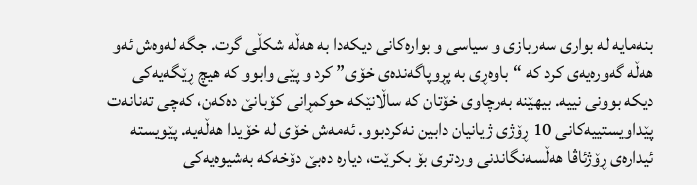بنەمایە لە بواری سەربازی و سیاسی و بوارەکانی دیکەدا بە هەڵە شکڵی گرت. جگە لەوەش ئەو هەڵە گەورەیەی کرد کە “باوەڕی بە پڕوپاگەندەی خۆی” کرد و پێی وابوو کە هیچ ڕێگەیەکی دیکە بوونی نییە. بیهێنە بەرچاوی خۆتان کە ساڵانێکە حوکمڕانی کۆبانێ دەکەن، کەچی تەنانەت پێداویستییەکانی 10 ڕۆژی ژیانیان دابین نەکردبوو. ئەمەش خۆی لە خۆیدا هەڵەیە. پێویستە ئیدارەی ڕۆژئاڤا هەڵسەنگاندنی وردتری بۆ بکرێت، دیارە دەبێ دۆخەکە بەشیوەیەکی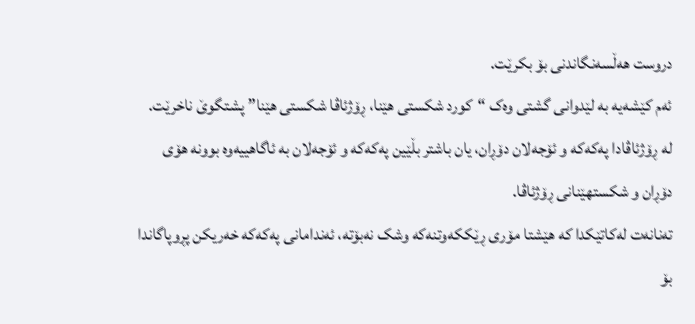دروست هەڵسەنگاندنی بۆ بکرێت.
ئەم کێشەیە بە لێدوانی گشتی وەک “کورد شکستی هێنا، ڕۆژئاڤا شکستی هێنا” پشتگوێ ناخرێت. لە ڕۆژئاڤادا پەکەکە و ئۆجەلان دۆڕان، یان باشتر بڵێین پەکەکە و ئۆجەلان بە ئاگاهییەوە بوونە هۆی دۆڕان و شکستهێنانی ڕۆژئاڤا.
تەنانەت لەکاتێکدا کە هێشتا مۆری ڕێککەوتنەکە وشک نەبۆتە، ئەندامانی پەکەکە خەریکن پڕوپاگاندا بۆ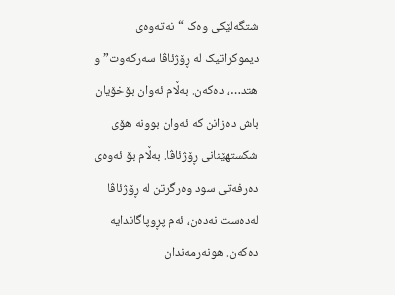شتگەلێکی وەک “نەتەوەی دیموکراتیک لە ڕۆژئاڤا سەرکەوت” و هتد…، دەکەن. بەڵام ئەوان بۆخۆیان باش دەزانن کە ئەوان بوونە هۆی شکستهێنانی ڕۆژئاڤا. بەڵام بۆ ئەوەی دەرفەتی سود وەرگرتن لە ڕۆژئاڤا لەدەست نەدەن، ئەم پڕوپاگاندایە دەکەن. هونەرمەندان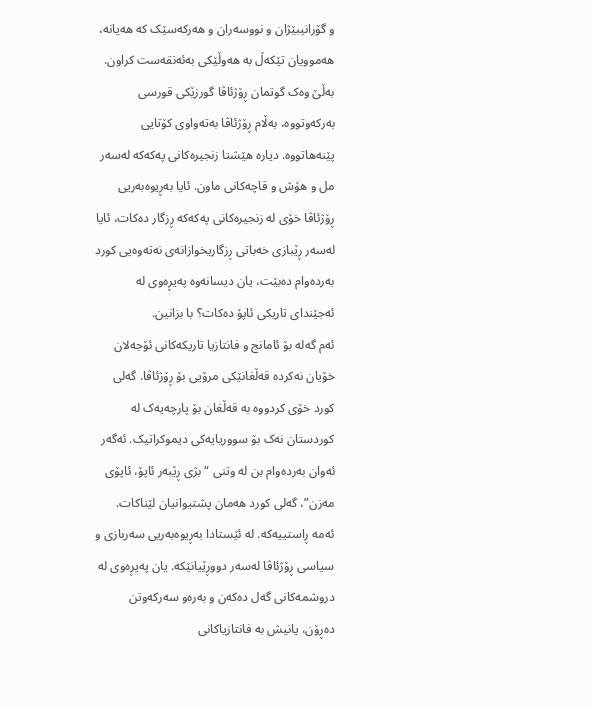و گۆرانیبێژان و نووسەران و هەرکەسێک کە هەیانە، هەموویان تێكەڵ بە هەوڵێکی بەئەنقەست کراون.
بەڵێ وەک گوتمان ڕۆژئاڤا گورزێکی قورسی بەرکەوتووە، بەڵام ڕۆژئاڤا بەتەواوی کۆتایی پێنەهاتووە. دیارە هێشتا زنجیرەکانی پەکەکە لەسەر مل و هۆش و قاچەکانی ماون. ئایا بەڕیوەبەریی ڕۆژئاڤا خۆی لە زنجیرەکانی پەکەکە ڕزگار دەکات، ئایا لەسەر ڕێبازی خەباتی ڕزگاریخوازانەی نەتەوەیی کورد بەردەوام دەبێت، یان دیسانەوە پەیڕەوی لە ئەجێندای تاریکی ئاپۆ دەکات؟ با بزانین.
ئەم گەلە بۆ ئامانج و فانتازیا تاریکەکانی ئۆجەلان خۆیان نەکردە قەڵغانێکی مرۆیی بۆ ڕۆژئاڤا. گەلی کورد خۆی کردووە بە قەڵغان بۆ پارچەیەک لە کوردستان نەک بۆ سووریایەکی دیموکراتیک. ئەگەر ئەوان بەردەوام بن لە وتنی “بژی ڕێبەر ئاپۆ، ئاپۆی مەزن”، گەلی کورد هەمان پشتیوانیان لێناکات. ئەمە ڕاستییەکە. لە ئێستادا بەڕیوەبەریی سەربازی و سیاسی ڕۆژئاڤا لەسەر دووڕێیانێکە. یان پەیڕەوی لە دروشمەکانی گەل دەکەن و بەرەو سەرکەوتن دەڕۆن، یانیش بە فانتازیاکانی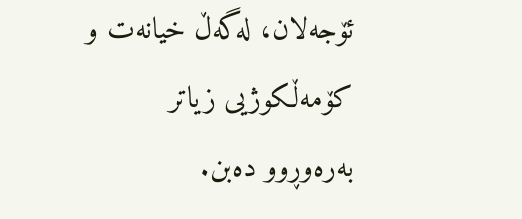ئۆجەلان، لەگەڵ خیانەت و کۆمەڵکوژیی زیاتر بەرەوڕوو دەبن.